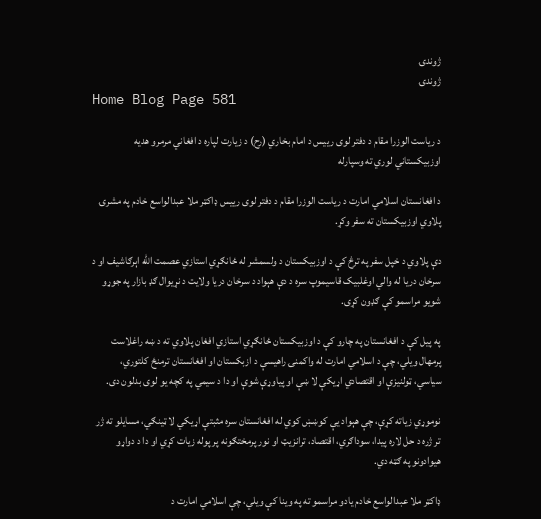ژوندۍ
ژوندۍ
Home Blog Page 581

د ریاست الوزرا مقام د دفتر لوی رییس د امام بخاري (رح) د زیارت لپاره د افغاني مرمرو هدیه اوزبیکستاني لوري ته وسپارله

د افغانستان اسلامي امارت د ریاست الوزرا مقام د دفتر لوی رییس ډاکټر ملا عبدالواسع خادم په مشرۍ پلاوي اوزبیکستان ته سفر وکړ.

دې پلاوي د خپل سفر په ترڅ کې د اوزبیکستان د ولسمشر له ځانګړي استازي عصمت الله اېرګاشیف او د سرخان دریا له والي اوغلبیک قاسیموپ سره د دې هېواد د سرخان دریا ولایت د نړیوال ګډ بازار په جوړو شویو مراسمو کې ګډون کړی.

په پیل کې د افغانستان په چارو کې د اوزبیکستان ځانګړي استازي افغان پلاوي ته د ښه راغلاست پرمهال ویلي، چې د اسلامي امارت له واکمنۍ راهیسې د ازبکستان او افغانستان ترمنځ کلتوري، سیاسي، ټولنیزې او اقتصادي اړیکې لا ښې او پیاوړې شوې او دا د سیمي په کچه یو لوی بدلون دی.

نوموړي زیاته کړې، چې هېواد یې کوښښ کوي له افغانستان سره مثبتې اړیکي لا ټینګي، مسایلو ته ژر تر ژره د حل لاره پیدا، سوداګري، اقتصاد، ترانزیټ او نور پرمختګونه پر پوله زیات کړي او دا د دواړو هیوادونو په ګټه دي.

ډاکټر ملا عبدالواسع خادم یادو مراسمو ته په وینا کې ویلي، چې اسلامي امارت د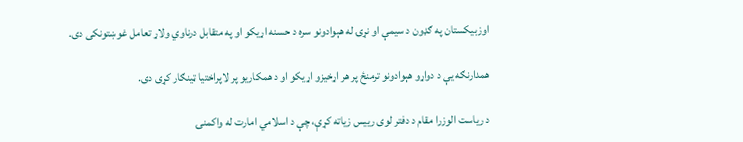اوزبیکستان په ګډون د سیمې او نړۍ له هېوادونو سره د حسنه اړیکو او په متقابل درناوي ولاړ تعامل غوښتونکی دی.

همدارنګه یې د دواړو هېوادونو ترمنځ پر هر اړخیزو اړیکو او د همکاریو پر لاپراختیا ټینګار کړی دی.

د ریاست الوزرا مقام د دفتر لوی رییس زیاته کړې، چې د اسلامي امارت له واکمنۍ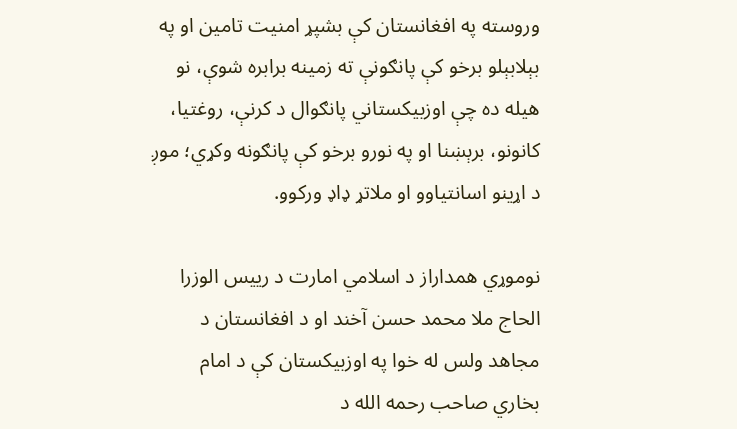وروسته په افغانستان کې بشپړ امنیت تامین او په بېلابېلو برخو کې پانګونې ته زمینه برابره شوې، نو هیله ده چې اوزبیکستاني پانګوال د کرنې، روغتیا، کانونو، برېښنا او په نورو برخو کې پانګونه وکړي؛ موږ د اړینو اسانتیاوو او ملاتړ ډاډ ورکوو.

نوموړي همداراز د اسلامي امارت د رییس الوزرا الحاج ملا محمد حسن آخند او د افغانستان د مجاهد ولس له خوا په اوزبیکستان کې د امام بخاري صاحب رحمه الله د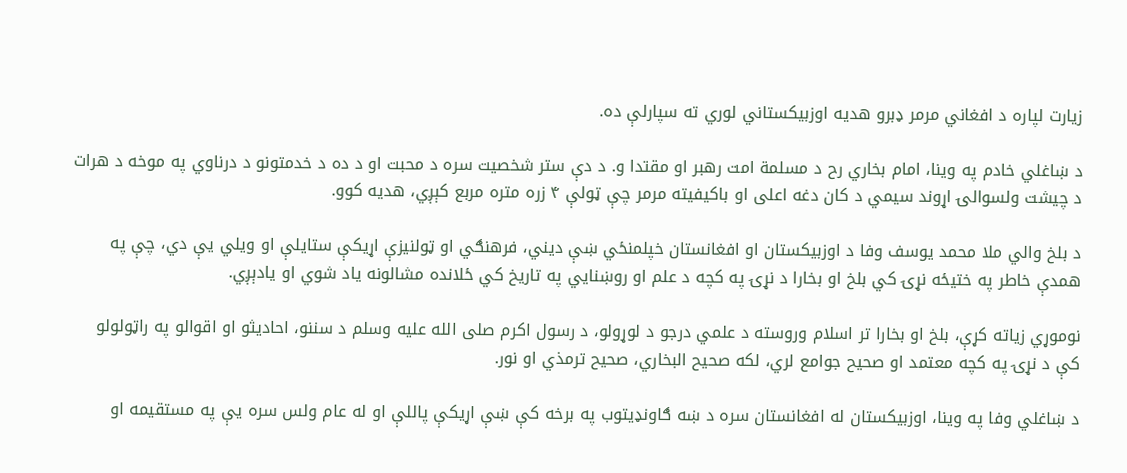زیارت لپاره د افغاني مرمر ډبرو هدیه اوزبیکستاني لوري ته سپارلې ده.

د ښاغلي خادم په وینا، امام بخاري رح د مسلمة امت رهبر او مقتدا و. د دې ستر شخصیت سره د محبت او د ده د خدمتونو د درناوي په موخه د هرات د چیشت ولسوالۍ اړوند سیمي د کان دغه اعلی او باکیفیته مرمر چې ټولې ۴ زره متره مربع کېږي، هدیه کوو.

د بلخ والي ملا محمد یوسف وفا د اوزبیکستان او افغانستان خپلمنځي ښې دیني، فرهنګي او ټولنیزې اړیکې ستایلې او ویلي یې دي، چې په همدې خاطر په ختيځه نړۍ کي بلخ او بخارا د نړۍ په کچه د علم او روښنایي په تاریخ کي ځلانده مشالونه یاد شوي او يادېږي.

نوموړي زیاته کړې، بلخ او بخارا تر اسلام وروسته د علمي درجو د لوړولو، د رسول اکرم صلی الله علیه وسلم د سننو، احادیثو او اقوالو په راټولولو کې د نړۍ په کچه معتمد او صحيح جوامع لري، لکه صحيح البخاري، صحيح ترمذي او نور.

د ښاغلي وفا په وینا، اوزبیکستان له افغانستان سره د ښه ګاونډيتوب په برخه کې ښې اړیکې پاللې او له عام ولس سره یې په مستقیمه او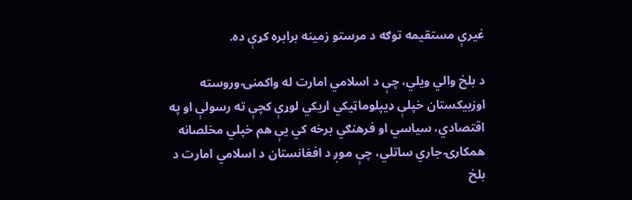غیرې مستقیمه توګه د مرستو زمینه برابره کړې ده.

د بلخ والي ویلي، چې د اسلامي امارت له واکمنۍ وروسته اوزبیکستان خپلې ډيپلوماټيکي اړیکي لوړې کچې ته رسولې او په اقتصادي، سیاسي او فرهنګي برخه کي یې هم خپلي مخلصانه همکارۍ جاري ساتلي، چې موږ د افغانستان د اسلامي امارت د بلخ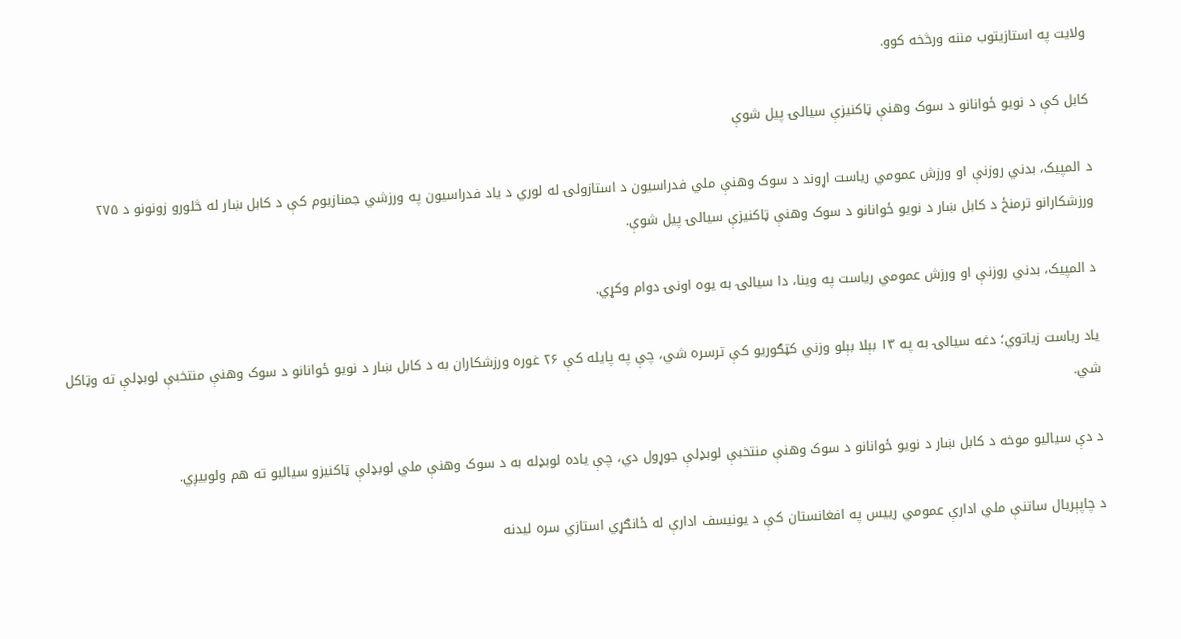ولایت په استازیتوب مننه ورڅخه کوو.

کابل کې د نویو ځوانانو د سوک وهنې ټاکنیزې سیالۍ پيل شوې

د المپیک، بدني روزنې او ورزش عمومي ریاست اړوند د سوک وهنې ملي فدراسیون د استازولۍ له لوري د یاد فدراسیون په ورزشي جمنازیوم کې د کابل ښار له څلورو زونونو د ۲۷۵ ورزشکارانو ترمنځ د کابل ښار د نویو ځوانانو د سوک وهنې ټاکنیزې سیالۍ پيل شوې.

د المپیک، بدني روزنې او ورزش عمومي ریاست په وینا، دا سیالۍ به یوه اونۍ دوام وکړي.

یاد ریاست زیاتوي؛ دغه سیالۍ به په ۱۳ بېلا بېلو وزني کټګوریو کې ترسره شي، چې په پایله کې ۲۶ غوره ورزشکاران به د کابل ښار د نویو ځوانانو د سوک وهنې منتخبې لوبډلې ته وټاکل شي.

د دې سیالیو موخه د کابل ښار د نویو ځوانانو د سوک وهنې منتخبې لوبډلې جوړول دي، چې یاده لوبډله به د سوک وهنې ملي لوبډلې ټاکنیزو سیالیو ته هم ولوبیږي.

د چاپېریال ساتنې ملي ادارې عمومي رییس په افغانستان کې د یونیسف ادارې له ځانګړي استازي سره لیدنه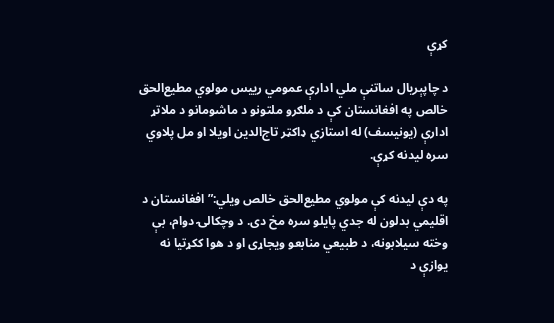کړې

د چاپېریال ساتنې ملي ادارې عمومي رییس مولوي مطیع‌الحق خالص په افغانستان کې د ملګرو ملتونو د ماشومانو د ملاتړ ادارې (یونیسف) له استازي ډاکټر تاج‌الدین اویلا او مل پلاوي سره لیدنه کړې.

په دې لیدنه کې مولوي مطیع‌الحق خالص ویلي:”افغانستان د اقلیمي بدلون له جدي پایلو سره مخ دی. د وچکالۍ دوام، بې وخته سیلابونه، د طبیعي منابعو ويجاړی او د هوا ککړتیا نه یوازې د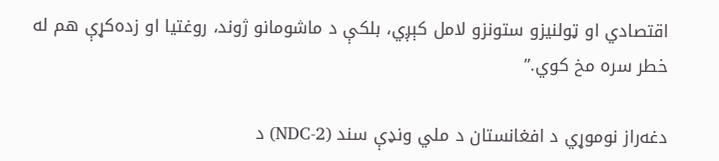اقتصادي او ټولنیزو ستونزو لامل کېږي، بلکې د ماشومانو ژوند، روغتیا او زده‌کړې هم له خطر سره مخ کوي.”

دغه‌راز نوموړي د افغانستان د ملي ونډې سند (NDC-2) د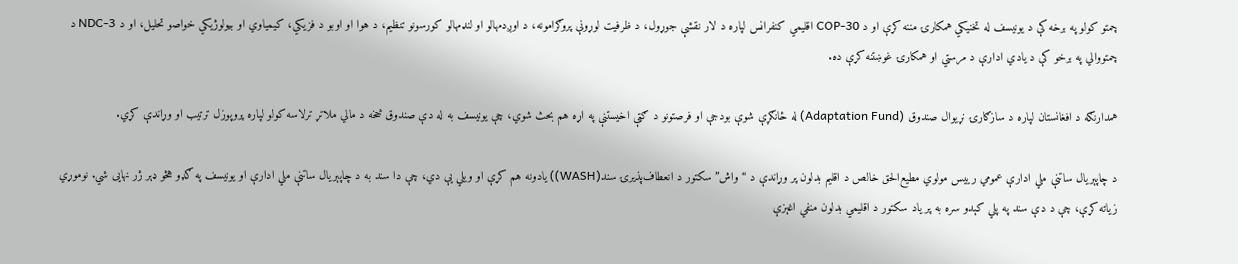چمتو کولو په برخه کې د یونیسف له تخنیکي همکارۍ مننه کړې او د COP-30 اقلیمي کنفرانس لپاره د لار نقشې جوړول، د ظرفیت لوړونې پروګرامونه، د اوږدمهالو او لنډمهالو کورسونو تنظیم، د هوا او اوبو د فزیکي، کیمیاوي او بیولوژیکي خواصو تحلیل، او د NDC-3 د چمتووالي په برخو کې د یادي ادارې د مرستي او همکارۍ غوښتنه کړې ده.

همدارنګه د افغانستان لپاره د سازګارۍ نړیوال صندوق (Adaptation Fund) له ځانګړې شوې بودجې او فرصتونو د ګټې اخیستنې په اړه هم بحث شوي، چې یونیسف به له دې صندوق څخه د مالي ملاتړ ترلاسه کولو لپاره پروپوزل ترتیب او وړاندې کړي.

د چاپېریال ساتنې ملي ادارې عمومي رییس مولوي مطیع‌الحق خالص د اقلیم بدلون پر وړاندې د “واش” سکتور د انعطاف‌پذیرۍ سند(WASH)) یادونه هم کړې او ویلي یې دي، چې دا سند به د چاپېریال ساتنې ملي ادارې او یونیسف په ګډو هڅو ډېر ژر نهایی شي. نوموړي زیاته کړې، چې د دې سند په پلي کېدو سره به پر یاد سکتور د اقلیمي بدلون منفي اغېزې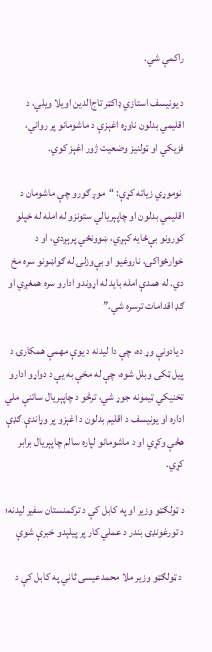راکمې شي.

د یونیسف استازي ډاکټر تاج‌الدین اویلا ویلي، د اقلیمي بدلون ناوړه اغېزې د ماشومانو پر رواني، فزیکي او ټولنیز وضعیت ژور اغېز کوي.

 نوموړي زیاته کړې: “موږ ګورو چې ماشومان د اقلیمي بدلون او چاپېریالي ستونزو له امله له خپلو کورونو بې‌ځایه کېږي، ښوونځي پرېږدي، او د خوارځواکۍ، ناروغیو او بې‌وزلۍ له ګواښونو سره مخ دي. له همدې امله باید له اړوندو ادارو سره همغږي او ګډ اقدامات ترسره شي.”

د یادونې وړ ده، چې دا لیدنه د یوې مهمې همکارۍ د پیل ټکی وبلل شوه، چې له مخې به یې د دواړو ادارو تخنیکي ټیمونه جوړ شي، ترڅو د چاپېریال ساتنې ملي اداره او یونیسف د اقلیم بدلون د اغېزو پر وړاندې ګډې هڅې وکړي او د ماشومانو لپاره سالم چاپېریال برابر کړي.

د ټولګټو وزیر او په کابل کې د ترکمنستان سفیر لیدنه؛ د تورغونډۍ بندر د عملي کار پر پيلېدو خبرې شوې

 د ټولګټو وزیر ملا محمدعیسی ثاني په کابل کې د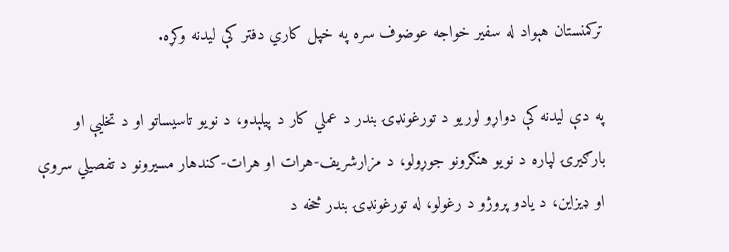ترکمنستان هېواد له سفیر خواجه عوضوف سره په خپل کاري دفتر کې لیدنه وکړه.

په دې لیدنه کې دواړو لوريو د تورغونډۍ بندر د عملي کار د پيلېدو، د نويو تاسيساتو او د تخليې او بارګيرۍ لپاره د نويو هنګرونو جوړولو، د مزارشريف-هرات او هرات-کندهار مسيرونو د تفصيلي سروې او ډيزاين، د يادو پروژو د رغولو، له تورغونډۍ بندر څخه د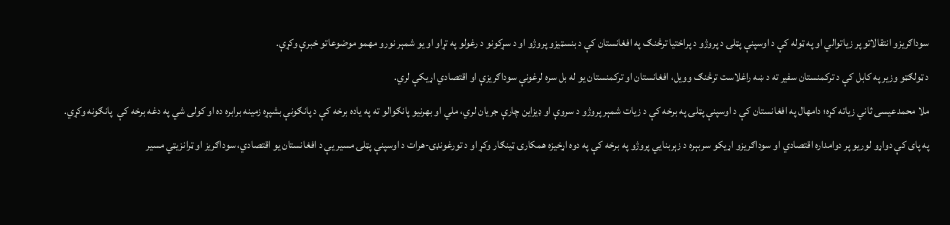سوداګريزو انتقالاتو پر زياتوالي او په ټوله کې د اوسپنې پټلۍ د پروژو د پراختيا ترڅنګ په افغانستان کې د بنسټيزو پروژو او د سړکونو د رغولو په تړاو او یو شمېر نورو مهمو موضوعاتو خبرې وکړې.

د ټولګټو وزیر په کابل کې د ترکمنستان سفیر ته د ښه راغلاست ترڅنګ وویل، افغانستان او ترکمنستان یو له بل سره لرغونې سوداګریزې او اقتصادي اړیکې لري.

ملا محمدعیسی ثاني زیاته کړه؛ دامهال په افغانستان کې د اوسپنې پټلۍ په برخه کې د زیات شمېر پروژو د سروې او ډیزاین چارې جریان لري، ملي او بهرنيو پانګوالو ته په یاده برخه کې د پانګونې بشپړه زمینه برابره ده او کولی شي په دغه برخه کې  پانګونه وکړي.

په پای کې دواړو لوریو پر دوامداره اقتصادي او سوداګریزو اړیکو سربېره د زېربنایي پروژو په برخه کې په دوه اړخیزه همکارۍ ټینګار وکړ او د تورغونډۍ-هرات د اوسپنې پټلۍ مسير يې د افغانستان يو اقتصادي، سوداګریز او ټرانزيټي مسير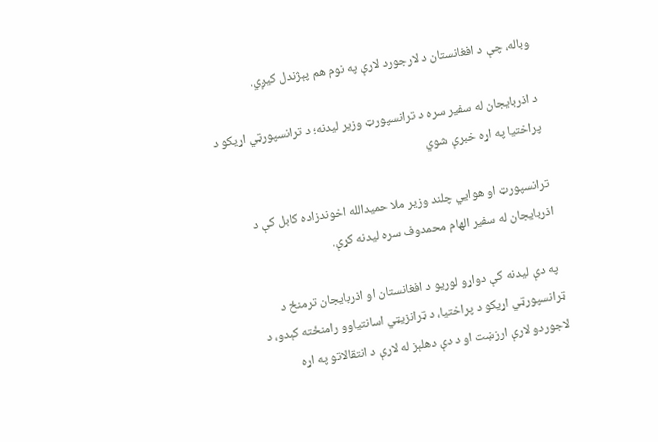وباله، چې د افغانستان د لارجورد لارې په نوم هم پېژندل کيږي.

د اذربایجان له سفیر سره د ترانسپورټ وزیر لیدنه؛ د ترانسپورټي اړیکو د پراختیا په اړه خبرې شوي

ترانسپورټ او هوايي چلند وزیر ملا حمیدالله اخوندزاده کابل کې د اذربایجان له سفیر الهام محمدوف سره لیدنه کړې.

 په دې لیدنه کې دواړو لوریو د افغانستان او اذربایجان ترمنځ د ټرانسپورټي اړیکو د پراختیا، د ټرانزیټي اسانتیاوو رامنځته کېدو، د لاجوردو لارې ارزښت او د دې دهلېز له لارې د انتقالاتو په اړه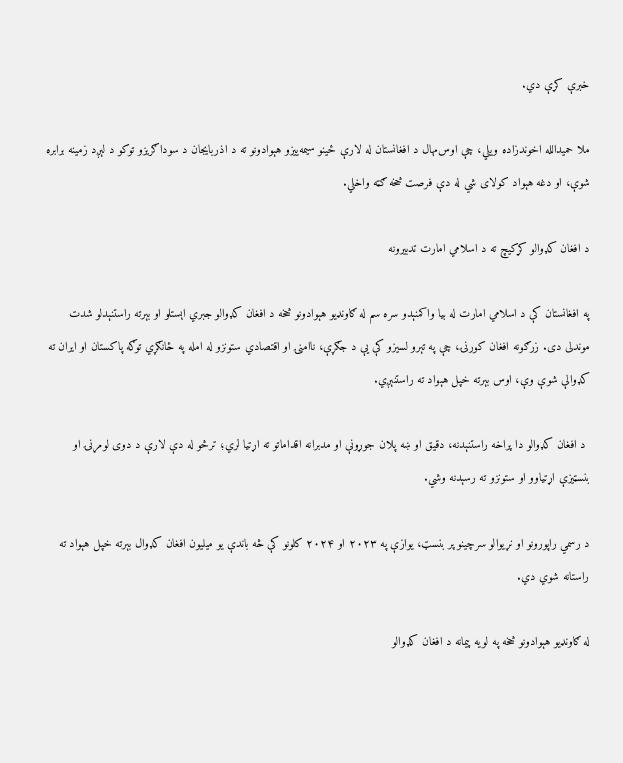خبرې کړې دي.

ملا حمیدالله اخوندزاده ویلي، چې اوس‌مهال د افغانستان له لارې ځینو سیمه‌ییزو هېوادونو ته د اذربایجان د سوداګریزو توکو د لېږد زمینه برابره شوې، او دغه هېواد کولای شي له دې فرصت څخه ګټه واخلي.

د افغان کډوالو کړکیچ ته د اسلامي امارت تدبیرونه

په افغانستان کې د اسلامي امارت له بیا واکمنېدو سره سم له ګاونډیو هېوادونو څخه د افغان کډوالو جبري اېستلو او بېرته راستنېدلو شدت موندلی دی. زرګونه افغان کورنۍ، چې په تېرو لسیزو کې یې د جګړې، ناامنۍ او اقتصادي ستونزو له امله په ځانګړي توګه پاکستان او ایران ته کډوالې شوې وې، اوس بېرته خپل هېواد ته راستنېږي.

 د افغان کډوالو دا پراخه راستنېدنه، دقیق او ښه پلان جوړونې او مدبرانه اقداماتو ته اړتیا لري؛ ترڅو له دې لارې د دوی لومړنۍ او بنسټیزې اړتیاوو او ستونزو ته رسېدنه وشي.

د رسمي راپورونو او نړیوالو سرچینو پر بنسټ، یوازې په ۲۰۲۳ او ۲۰۲۴ کلونو کې څه باندې یو میلیون افغان کډوال بېرته خپل هېواد ته راستانه شوي دي.

له ګاونډیو هېوادونو څخه په لویه پیمانه د افغان کډوالو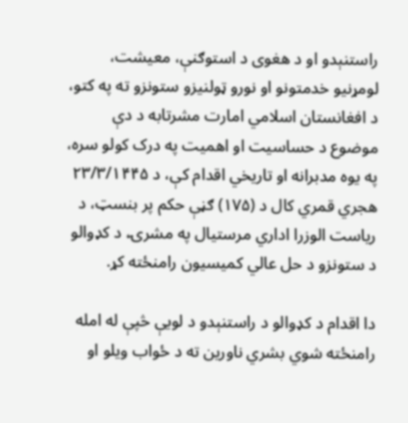راستنېدو او د هغوی د استوګنې، معیشت، لومړنیو خدمتونو او نورو ټولنیزو ستونزو ته په کتو، د افغانستان اسلامي امارت مشرتابه د دې موضوع د حساسیت او اهمیت په درک کولو سره، په یوه مدبرانه او تاریخي اقدام کې، د ۲۳/۳/۱۴۴۵ هجري قمري کال د (۱۷۵) ګڼې حکم پر بنسټ، د ریاست الوزرا اداري مرستیال په مشرۍ، د کډوالو د ستونزو د حل عالي کمیسیون رامنځته کړ.

دا اقدام د کډوالو د راستنېدو د لویې څپې له امله رامنځته شوي بشري ناورین ته د ځواب ویلو او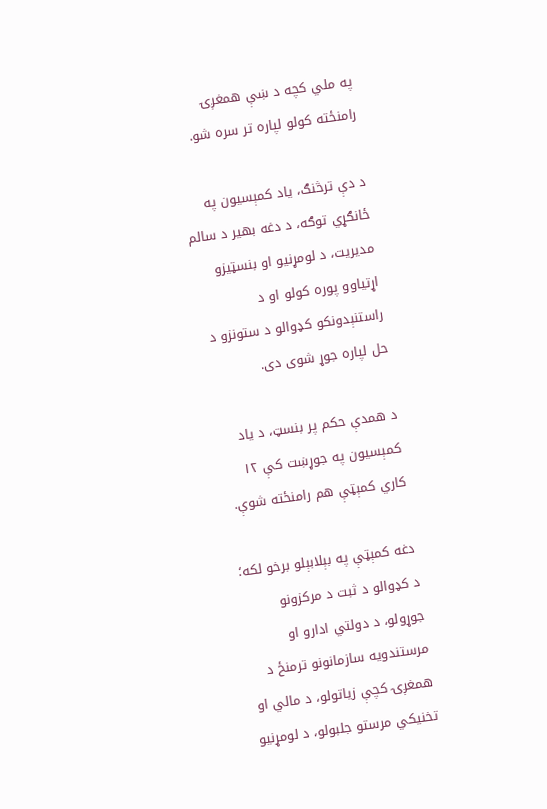په ملي کچه د ښې همغږۍ رامنځته کولو لپاره تر سره شو.

د دې ترڅنګ، یاد کمېسیون په ځانګړي توګه، د دغه بهیر د سالم مدیریت، د لومړنیو او بنسټیزو اړتیاوو پوره کولو او د راستنېدونکو کډوالو د ستونزو د حل لپاره جوړ شوی دی.

د همدې حکم پر بنسټ، د یاد کمېسیون په جوړښت کې ۱۲ کاري کمېټې هم رامنځته شوې.

دغه کمېټې په بېلابېلو برخو لکه؛ د کډوالو د ثبت د مرکزونو جوړولو، د دولتي ادارو او مرستندویه سازمانونو ترمنځ د همغږۍ کچې زیاتولو، د مالي او تخنیکي مرستو جلبولو، د لومړنیو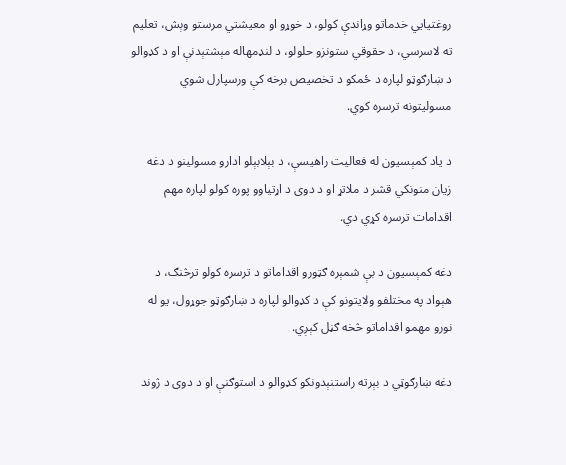روغتیايي خدماتو وړاندې کولو، د خوړو او معیشتي مرستو وېش، تعلیم ته لاسرسي، د حقوقي ستونزو حلولو، د لنډمهاله مېشتېدنې او د کډوالو د ښارګوټو لپاره د ځمکو د تخصیص برخه کې ورسپارل شوي مسولیتونه ترسره کوي.

د یاد کمېسیون له فعالیت راهیسې، د بېلابېلو ادارو مسولینو د دغه زیان منونکي قشر د ملاتړ او د دوی د اړتیاوو پوره کولو لپاره مهم اقدامات ترسره کړي دي.

دغه کمېسیون د بې شمېره ګټورو اقداماتو د ترسره کولو ترڅنګ، د هېواد په مختلفو ولایتونو کې د کډوالو لپاره د ښارګوټو جوړول، یو له نورو مهمو اقداماتو څخه ګڼل کېږي.

دغه ښارګوټي د بېرته راستنېدونکو کډوالو د استوګنې او د دوی د ژوند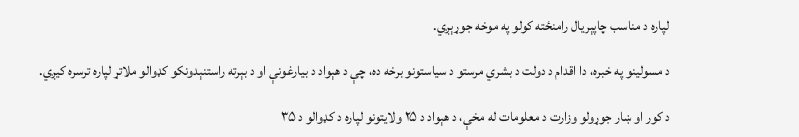لپاره د مناسب چاپېریال رامنځته کولو په موخه جوړېږي.

د مسولینو په خبره، دا اقدام د دولت د بشري مرستو د سیاستونو برخه ده، چې د هېواد د بیارغونې او د بېرته راستنېدونکو کډوالو ملاتړ لپاره ترسره کیږي.

د کور او ښار جوړولو وزارت د معلومات له مخې، د هېواد د ۲۵ ولایتونو لپاره د کډوالو د ۳۵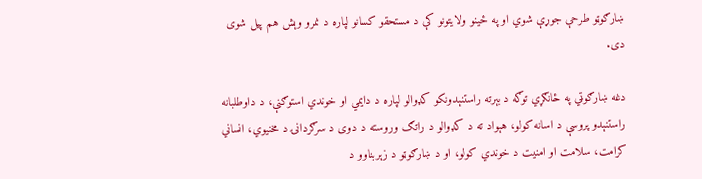ښارګوټو طرحې جوړې شوي او په ځینو ولایتونو کې د مستحقو کسانو لپاره د نمرو وېش هم پیل شوی دی.

دغه ښارګوټي په ځانګړي توګه د بېرته راستنېدونکو کډوالو لپاره د دایمي او خوندي استوګنې، د داوطلبانه راستنېدو پروسې د اسانه کولو، هېواد ته د کډوالو د راتګ وروسته د دوی د سرګردانۍ د مخنیوي، انساني کرامت، سلامت او امنیت د خوندي کولو، او د ښارګوټو د زېربناوو د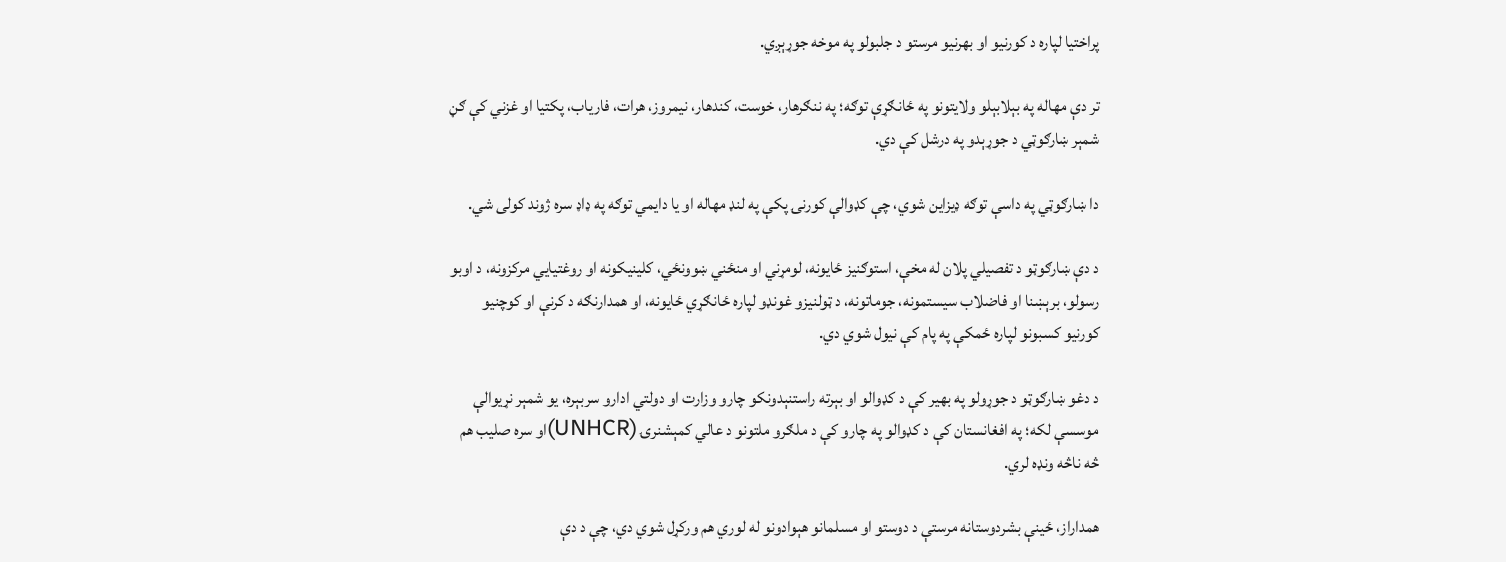پراختیا لپاره د کورنیو او بهرنیو مرستو د جلبولو په موخه جوړېږي.

تر دې مهاله په بېلابېلو ولايتونو په ځانګړې توګه؛ په ننګرهار، خوست، کندهار، نيمروز، هرات، فارياب، پکتيا او غزني کې ګڼ شمېر ښارګوټي د جوړېدو په درشل کې دي.

دا ښارګوټي په داسې توګه ډیزاین شوي، چې کډوالې کورنۍ پکې په لنډ مهاله او یا دایمي توګه په ډاډ سره ژوند کولی شي.

د دې ښارګوټو د تفصیلي پلان له مخې، استوګنیز ځایونه، لومړني او منځني ښوونځي، کلینیکونه او روغتیايي مرکزونه، د اوبو رسولو، برېښنا او فاضلاب سیستمونه، جوماتونه، د ټولنیزو غونډو لپاره ځانګړي ځایونه، او همدارنګه د کرنې او کوچنیو کورنیو کسبونو لپاره ځمکې په پام کې نیول شوي دي.

د دغو ښارګوټو د جوړولو په بهیر کې د کډوالو او بېرته راستنېدونکو چارو وزارت او دولتي ادارو سربېره، یو شمېر نړیوالې موسسې لکه؛ په افغانستان کې د کډوالو په چارو کې د ملګرو ملتونو د عالي کمېشنرۍ (UNHCR)او سره صلیب هم څه ناڅه ونډه لري.

همداراز، ځینې بشردوستانه مرستې د دوستو او مسلمانو هېوادونو له لوري هم ورکړل شوي دي، چې د دې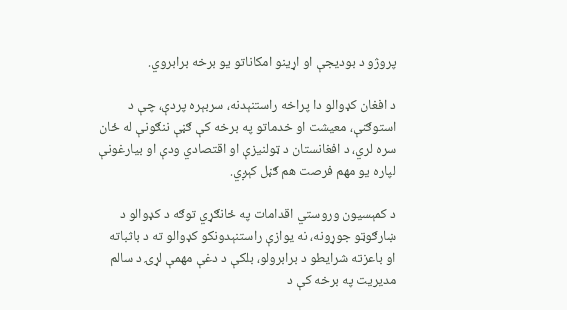پروژو د بودیجې او اړینو امکاناتو یو برخه برابروي.

د افغان کډوالو دا پراخه راستنېدنه، سربېره پردې، چې د استوګنې، معیشت او خدماتو په برخه کې ګڼې ننګونې له ځان سره لري، د افغانستان د ټولنیزې او اقتصادي ودې او بیارغونې لپاره یو مهم فرصت هم ګڼل کېږي.

د کمېسیون وروستي اقدامات په ځانګړي توګه د کډوالو د ښارګوټو جوړونه، نه یوازې راستنېدونکو کډوالو ته د باثباته او باعزته شرایطو د برابرولو، بلکې د دغې مهمې لړۍ د سالم مدیریت په برخه کې د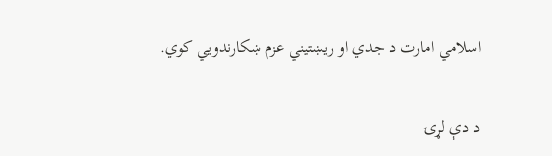اسلامي امارت د جدي او ریښتیني عزم ښکارندویي کوي.

د دې لړۍ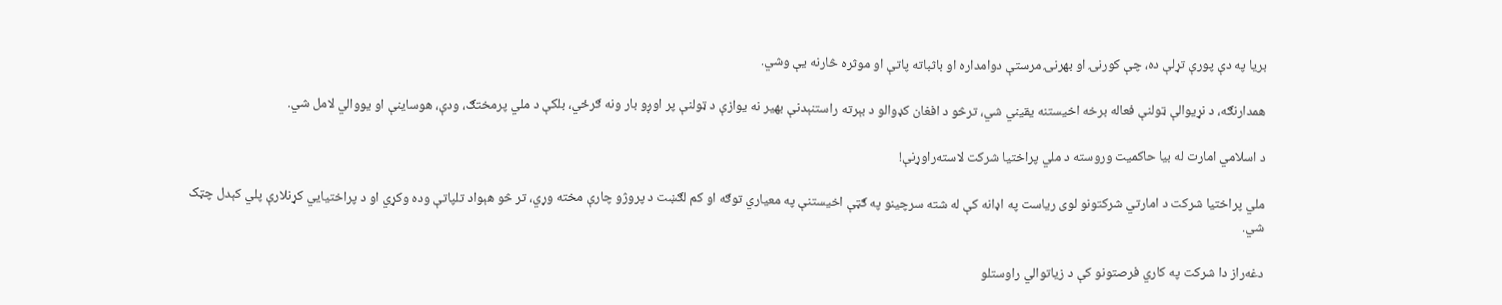بریا په دې پورې تړلې ده، چې کورنۍ او بهرنۍ مرستې دوامداره او باثباته پاتې او موثره څارنه یې وشي.

همدارنګه، د نړیوالې ټولنې فعاله برخه اخیستنه یقیني شي، ترڅو د افغان کډوالو د بېرته راستنېدنې بهیر نه یوازې د ټولنې پر اوږو بار ونه ګرځي، بلکې د ملي پرمختګ، ودې، هوساینې او یووالي لامل شي.

د اسلامي امارت له بیا حاکمیت وروسته د ملي پراختیا شرکت لاسته‌راوړنې!

ملي پراختیا شرکت د امارتي شرکتونو لوی ریاست په اډانه کې له شته سرچینو په ګټې اخیستنې په معیاري توګه او کم لګښت د پروژو چارې مخته وړي، تر څو هېواد تلپاتې وده وکړي او د پراختیايي کړنلارې پلي کېدل چټک شي.

دغه‌راز دا شرکت په کاري فرصتونو کې د زیاتوالي راوستلو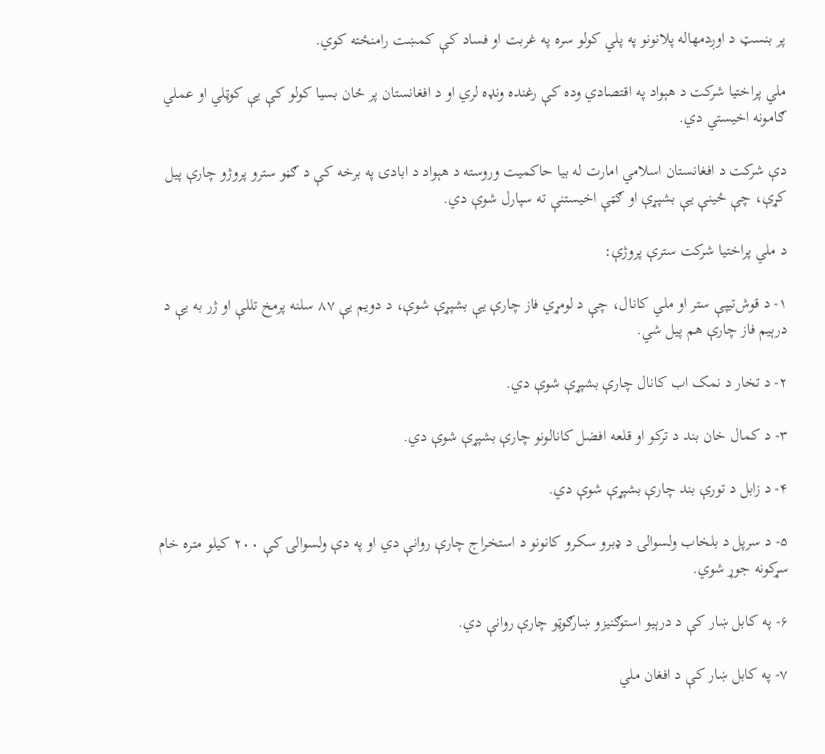پر بنسټ د اوږدمهاله پلانونو په پلي کولو سره په غربت او فساد کې کمښت رامنځته کوي.

ملي پراختیا شرکت د هېواد په اقتصادي وده کې رغنده ونډه لري او د افغانستان پر ځان بسیا کولو کې یې کوټلي او عملي ګامونه اخیستي دي.

دې شرکت د افغانستان اسلامي امارت له بیا حاکمیت وروسته د هېواد د ابادۍ په برخه کې د ګڼو سترو پروژو چارې پیل کړې، چې ځینې یې بشپړې او ګټې اخیستنې ته سپارل شوې دي.

د ملي پراختیا شرکت سترې پروژې:

۱- د قوش‌تيپې ستر او ملي کانال، چې د لومړي فاز چارې یې بشپړې شوې، د دویم یې ۸۷ سلنه پرمخ تللې او ژر به یې د درېیم فاز چارې هم پیل شي.

۲- د تخار د نمک اب کانال چارې بشپړې شوې دي.

۳- د کمال خان بند د ترکو او قلعه افضل کانالونو چارې بشپړې شوې دي.

۴- د زابل د تورې بند چارې بشپړې شوې دي.

۵- د سرپل د بلخاب ولسوالۍ د ډبرو سکرو کانونو د استخراج چارې روانې دي او په دې ولسوالۍ کې ۲۰۰ کیلو متره خام سړکونه جوړ شوي.

۶- په کابل ښار کې د درېیو استوګنیزو ښارګوټو چارې روانې دي.

۷- په کابل ښار کې د افغان ملي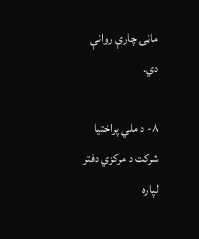ماڼۍ چارې روانې دي.

۸- د ملي پراختیا شرکت د مرکزي دفتر لپاره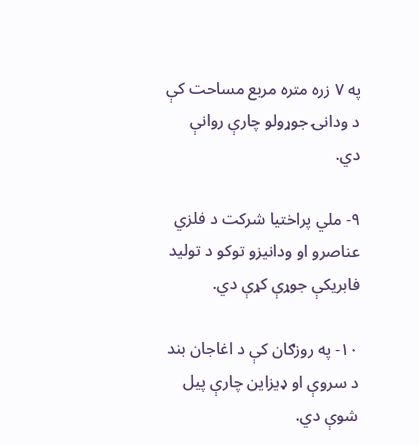په ۷ زره متره مربع مساحت کې د ودانۍ جوړولو چارې روانې دي.

۹- ملي پراختیا شرکت د فلزي عناصرو او ودانیزو توکو د تولید فابریکې جوړې کړې دي.

۱۰- په روزګان کې د اغاجان بند د سروې او ډیزاین چارې پیل شوې دي.